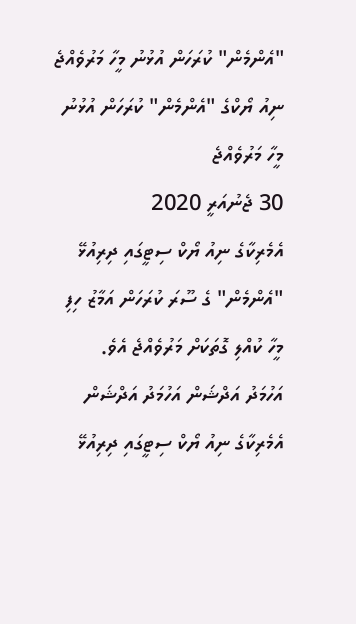"އެންމެން" ކުރަހަން އުޅުނު މީހާ މަރުވެއްޖެ
ނިއު ޔޯކްގެ "އެންމެން" ކުރަހަން އުޅުނު މީހާ މަރުވެއްޖެ
30 ޖެނުއަރީ 2020
އެމެރިކާގެ ނިއު ޔޯކް ސިޓީގައި ދިރިއުޅޭ "އެންމެން" ގެ ސޫރަ ކުރަހަން އަމާޒު ހިފި މީހާ ކުއްލި ގޮތަކަށް މަރުވެއްޖެ އެވެ.
އަހުމަދު އަދްޝަން އަހުމަދު އަދްޝަން
އެމެރިކާގެ ނިއު ޔޯކް ސިޓީގައި ދިރިއުޅޭ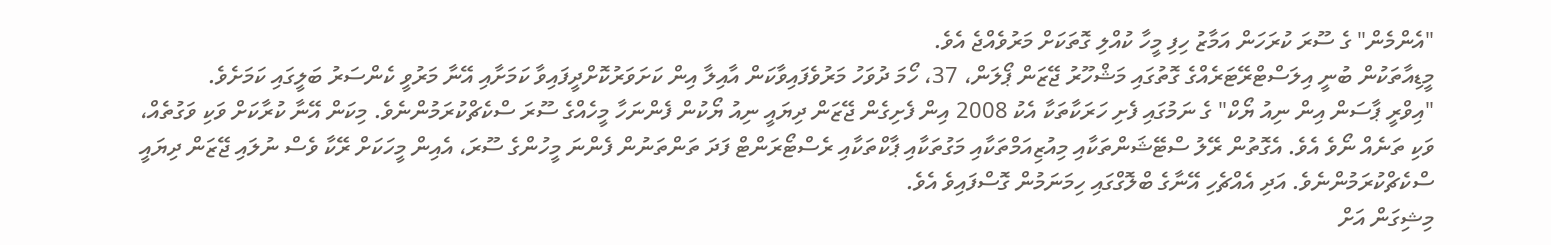"އެންމެން" ގެ ސޫރަ ކުރަހަން އަމާޒު ހިފި މީހާ ކުއްލި ގޮތަކަށް މަރުވެއްޖެ އެވެ.
މީޑިއާތަކުން ބުނީ އިލަސްޓްރޭޓަރެއްގެ ގޮތުގައި މަޝްހޫރު ޖޭޒަން ޕޯލަން، 37، ހޯމަ ދުވަހު މަރުވެފައިވާކަން އާއިލާ އިން ކަށަވަރުކޮށްދީފައިވާ ކަމަށާއި އޭނާ މަރުވީ ކެންސަރު ބަލީގައި ކަމަށެވެ.
"އިވްރީ ޕާސަން އިން ނިއު ޔޯކް" ގެ ނަމުގައި ފެށި ހަރަކާތަކާ އެކު 2008 އިން ފެށިގެން ޖޭޒަން ދިޔައީ ނިއު ޔޯކުން ފެންނަހާ މީހެއްގެ ސޫރަ ސްކެޗްކުރަމުންނެވެ. މިކަން އޭނާ ކުރާކަށް ވަކި ވަގުތެއް، ވަކި ތަނެއް ނޯވެ އެވެ. އެގޮތުން ރޭލު ސްޓޭޝަންތަކާއި މިއުޒިއަމްތަކާއި މަގުތަކާއި ޕާކްތަކާއި ރެސްޓޯރަންޓް ފަދަ ތަންތަނުން ފެންނަ މީހުންގެ ސޫރަ، އެއިން މީހަކަށް ރޭކާ ވެސް ނުލައި ޖޭޒަން ދިޔައީ ސްކެޗްކުރަމުންނެވެ. އަދި އެއްޗެހި އޭނާގެ ބްލޮގްގައި ހިމަނަމުން ގޮސްފައިވެ އެވެ.
މިޝިގަން އަށް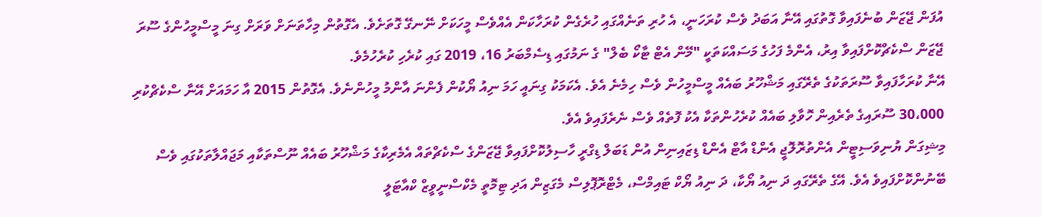އުފަން ޖޭޒަން ބުނެފައިވާ ގޮތުގައި އޭނާ އަބަދު ވެސް ކުރަހަނީ، އެ ހުރި ތަނެއްގައި ހުރެގެން ކުރަހާކަން އެއްވެސް މީހަކަށް ނޭނގޭ ގޮތަށެވެ. އެގޮތުން މިހާތަނަށް ވަރަށް ގިނަ މީސްމީހުންގެ ސޫރަ ޖޭޒަން ސްކެޗްކޮށްފައިވާ އިރު، އެންމެ ފަހުގެ މަސައްކަތަކީ "މޭން އެޓް ޓާކޯ ބެލް" ގެ ނަމުގައި ޑިސެމްބަރު 16، 2019 ގައި ކުރެހި ކުރެހުމެވެ.
އޭނާ ކުރަހާފައިވާ ސޫރަތަކުގެ ތެރޭގައި މަޝްހޫރު ބައެއް މީސްމީހުން ވެސް ހިމެނެ އެވެ. އެކަމަކު ގިނައީ ހަމަ ނިއު ޔޯކުން ފެންނަ އާންމު މީހުންނެވެ. އެގޮތުން 2015 އާ ހަމައަށް އޭނާ ސްކެޗްކުރި 30،000 ސޫރައިގެ ތެރެއިން ހޮވާލި ބައެއް ކުރެހުންތަކާ އެކު ފޮތެއް ވެސް ނެރެފައިވެ އެވެ.
މިޝިގަން ޔުނިވަސިޓީން އެންތުރޮލޮޖީ އެންޑް އާޓް އެންޑް ޑިޒައިނިން އުން ޑަބަލް ޑިގްރީ ހާސިލުކޮށްފައިވާ ޖޭޒަންގެ ސްކެޗްތައް އެމެރިކާގެ މަޝްހޫރު ބައެއް ނޫސްތަކާއި މަޖައްލާތަކުގައި ވެސް ބޭނުންކޮށްފައިވެ އެވެ. އޭގެ ތެރޭގައި ދަ ނިއު ޔޯކާ، ދަ ނިއު ޔޯކް ޓައިމްސް، މެޓްރޮޕޮލިސް މެގަޒިން އަދި ޓިމޮތީ މެކްސްނީވީޒް ކްއާޓަލީ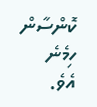ކޮންސާން ހިމެނެ އެވެ.